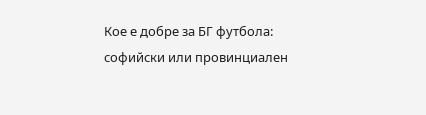Кое е добре за БГ футбола: софийски или провинциален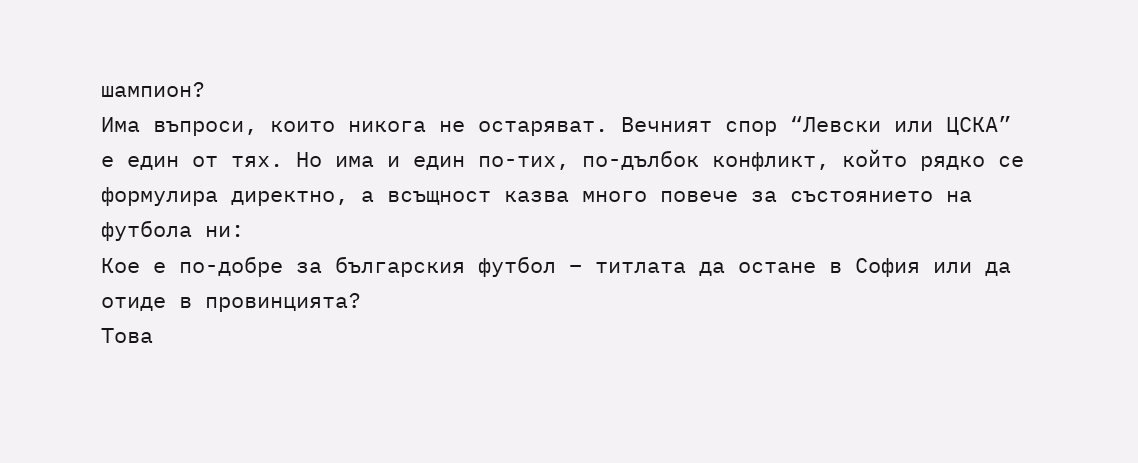шампион?
Има въпроси, които никога не остаряват. Вечният спор “Левски или ЦСКА” е един от тях. Но има и един по-тих, по-дълбок конфликт, който рядко се формулира директно, а всъщност казва много повече за състоянието на футбола ни:
Кое е по-добре за българския футбол – титлата да остане в София или да отиде в провинцията?
Това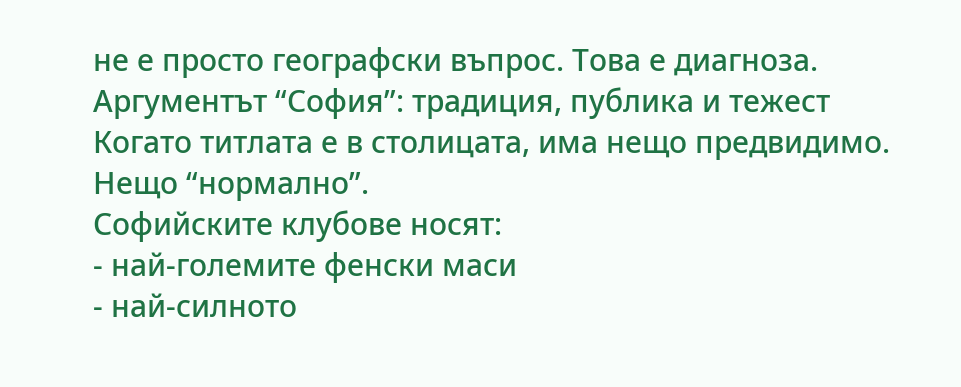не е просто географски въпрос. Това е диагноза.
Аргументът “София”: традиция, публика и тежест
Когато титлата е в столицата, има нещо предвидимо. Нещо “нормално”.
Софийските клубове носят:
- най-големите фенски маси
- най-силното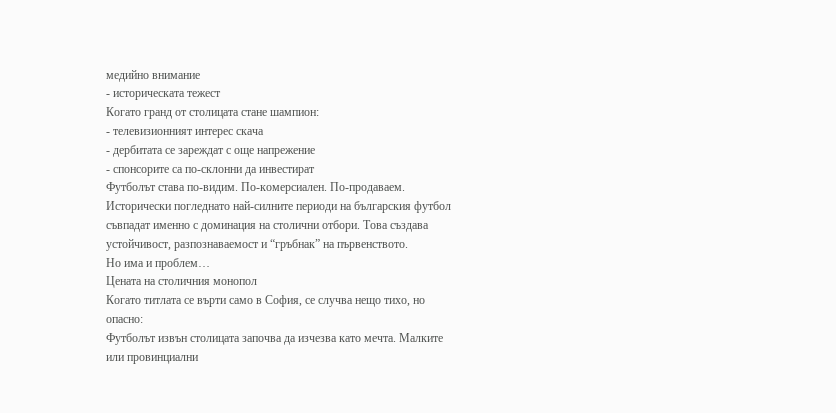медийно внимание
- историческата тежест
Когато гранд от столицата стане шампион:
- телевизионният интерес скача
- дербитата се зареждат с още напрежение
- спонсорите са по-склонни да инвестират
Футболът става по-видим. По-комерсиален. По-продаваем. Исторически погледнато най-силните периоди на българския футбол съвпадат именно с доминация на столични отбори. Това създава устойчивост, разпознаваемост и “гръбнак” на първенството.
Но има и проблем…
Цената на столичния монопол
Когато титлата се върти само в София, се случва нещо тихо, но опасно:
Футболът извън столицата започва да изчезва като мечта. Малките или провинциални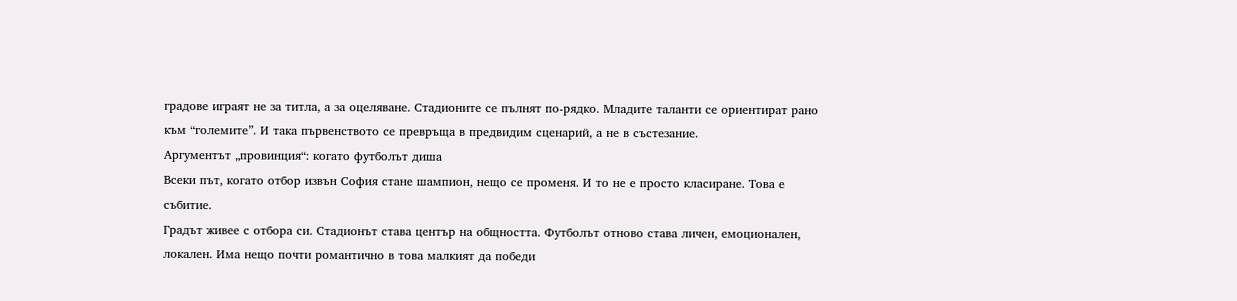градове играят не за титла, а за оцеляване. Стадионите се пълнят по-рядко. Младите таланти се ориентират рано към “големите”. И така първенството се превръща в предвидим сценарий, а не в състезание.
Аргументът „провинция“: когато футболът диша
Всеки път, когато отбор извън София стане шампион, нещо се променя. И то не е просто класиране. Това е събитие.
Градът живее с отбора си. Стадионът става център на общността. Футболът отново става личен, емоционален, локален. Има нещо почти романтично в това малкият да победи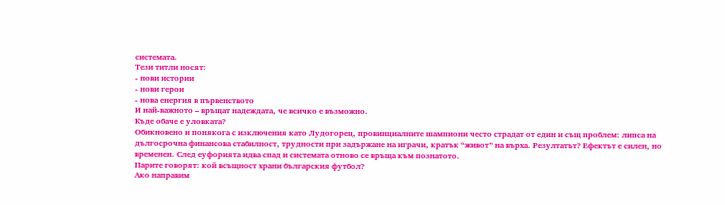системата.
Тези титли носят:
- нови истории
- нови герои
- нова енергия в първенството
И най-важното – връщат надеждата, че всичко е възможно.
Къде обаче е уловката?
Обикновено и понякога с изключения като Лудогорец, провинциалните шампиони често страдат от един и същ проблем: липса на дългосрочна финансова стабилност, трудности при задържане на играчи, кратък “живот” на върха. Резултатът? Ефектът е силен, но временен. След еуфорията идва спад и системата отново се връща към познатото.
Парите говорят: кой всъщност храни българския футбол?
Ако направим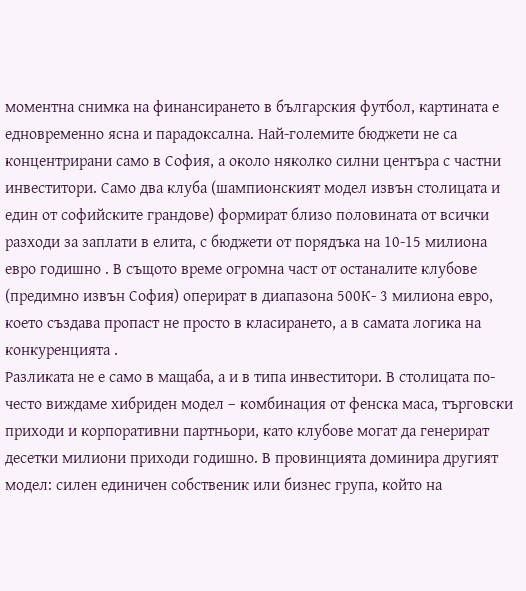моментна снимка на финансирането в българския футбол, картината е едновременно ясна и парадоксална. Най-големите бюджети не са концентрирани само в София, а около няколко силни центъра с частни инвеститори. Само два клуба (шампионският модел извън столицата и един от софийските грандове) формират близо половината от всички разходи за заплати в елита, с бюджети от порядъка на 10-15 милиона евро годишно . В същото време огромна част от останалите клубове (предимно извън София) оперират в диапазона 500К- 3 милиона евро, което създава пропаст не просто в класирането, а в самата логика на конкуренцията .
Разликата не е само в мащаба, а и в типа инвеститори. В столицата по-често виждаме хибриден модел – комбинация от фенска маса, търговски приходи и корпоративни партньори, като клубове могат да генерират десетки милиони приходи годишно. В провинцията доминира другият модел: силен единичен собственик или бизнес група, който на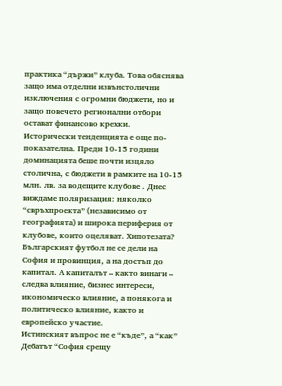практика “държи” клуба. Това обяснява защо има отделни извънстолични изключения с огромни бюджети, но и защо повечето регионални отбори остават финансово крехки.
Исторически тенденцията е още по-показателна. Преди 10-15 години доминацията беше почти изцяло столична, с бюджети в рамките на 10-15 млн. лв. за водещите клубове . Днес виждаме поляризация: няколко “свръхпроекта” (независимо от географията) и широка периферия от клубове, които оцеляват. Хипотезата? Българският футбол не се дели на София и провинция, а на достъп до капитал. А капиталът – както винаги – следва влияние, бизнес интереси, икономическо влияние, а понякога и политическо влияние, както и европейско участие.
Истинският въпрос не е “къде”, а “как”
Дебатът “София срещу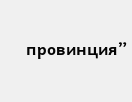провинция”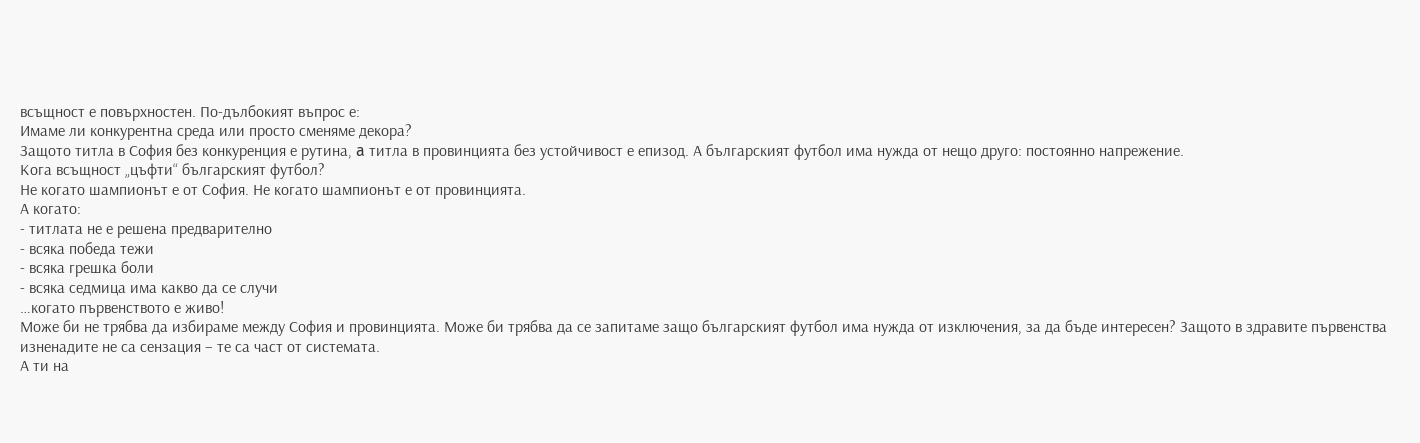всъщност е повърхностен. По-дълбокият въпрос е:
Имаме ли конкурентна среда или просто сменяме декора?
Защото титла в София без конкуренция е рутина, a титла в провинцията без устойчивост е епизод. А българският футбол има нужда от нещо друго: постоянно напрежение.
Кога всъщност „цъфти“ българският футбол?
Не когато шампионът е от София. Не когато шампионът е от провинцията.
А когато:
- титлата не е решена предварително
- всяка победа тежи
- всяка грешка боли
- всяка седмица има какво да се случи
…когато първенството е живо!
Може би не трябва да избираме между София и провинцията. Може би трябва да се запитаме защо българският футбол има нужда от изключения, за да бъде интересен? Защото в здравите първенства изненадите не са сензация – те са част от системата.
А ти на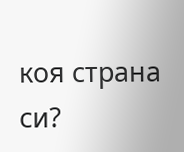коя страна си?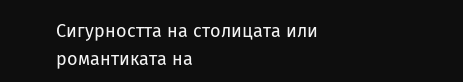Сигурността на столицата или романтиката на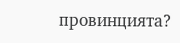провинцията?